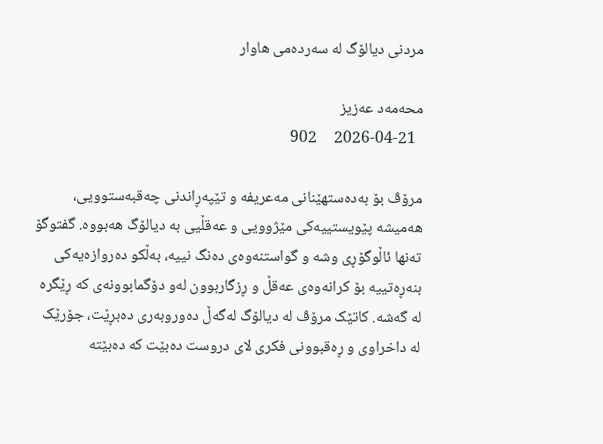مردنی دیالۆگ لە سەردەمی هاوار

محەمەد عەزیز
  2026-04-21     902

مرۆڤ بۆ بەدەستهێنانی مەعریفە و تێپەڕاندنی چەقبەستوویی، هەمیشە پێویستییەکی مێژوویی و عەقڵیی بە دیالۆگ هەبووە. گفتوگۆ تەنها ئاڵوگۆڕی وشە و گواستنەوەی دەنگ نییە، بەڵکو دەروازەیەکی بنەڕەتییە بۆ کرانەوەی عەقڵ و ڕزگاربوون لەو دۆگمابوونەی کە ڕێگرە لە گەشە. کاتێک مرۆڤ لە دیالۆگ لەگەڵ دەوروبەری دەبڕێت، جۆرێک لە داخراوی و ڕەقبوونی فکری لای دروست دەبێت کە دەبێتە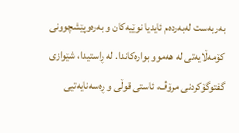بەربەست لەبەردەم ئایدیا نوێیەکان و بەرەوپێشچوونی کۆمەڵایەتی لە هەموو بوارەکاندا. لە ڕاستیدا، شێوازی گفتوگۆکردنی مرۆڤ، ئاستی قوڵی و ڕەسەنایەتیی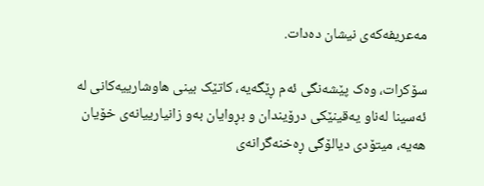مەعریفەکەی نیشان دەدات.

سۆکرات، وەک پێشەنگی ئەم ڕێگەیە، کاتێک بینی هاوشارییەکانی لە ئەسینا لەناو یەقینێکی درۆیندان و بڕوایان بەو زانیارییانەی خۆیان هەیە، میتۆدی دیالۆگی ڕەخنەگرانەی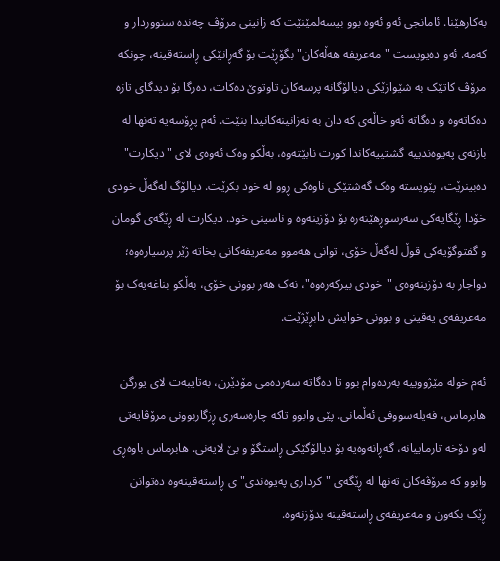بەکارهێنا. ئامانجی ئەو ئەوە بوو بیسەلمێنێت کە زانینی مرۆڤ چەندە سنووردار و کەمە. ئەو دەیویست "مەعریفە هەڵەکان" بگۆڕێت بۆ گەڕانێکی ڕاستەقینە، چونکە مرۆڤ کاتێک بە شێوازێکی دیالۆگانە پرسەکان تاوتوێ دەکات، دەرگا بۆ دیدگای تازە دەکاتەوە و دەگاتە ئەو خاڵەی کە دان بە نەزانینەکانیدا بنێت. ئەم پڕۆسەیە تەنها لە بازنەی پەیوەندییە گشتییەکاندا کورت نابێتەوە، بەڵکو وەک ئەوەی لای "دیکارت" دەبینرێت، پێویستە وەک گەشتێکی ناوەکی ڕوو لە خود بکرێت. دیالۆگ لەگەڵ خودی خۆدا ڕێگایەکی سەرسوڕهێنەرە بۆ دۆزینەوە و ناسینی خود. دیکارت لە ڕێگەی گومان و گفتوگۆیەکی قوڵ لەگەڵ خۆی، توانی هەموو مەعریفەکانی بخاتە ژێر پرسیارەوە؛ دواجار بە دۆزینەوەی "خودی بیرکەرەوە"، نەک هەر بوونی خۆی، بەڵکو بناغەیەک بۆ مەعریفەی یەقینی و بوونی خوایش دابڕێژێت.

ئەم خولە مێژووییە بەردەوام بوو تا دەگاتە سەردەمی مۆدێرن، بەتایبەت لای یورگن هابرماس، فەیلەسووفی ئەڵمانی. پێی وابوو تاکە چارەسەری ڕزگاربوونی مرۆڤایەتی لەو دۆخە تارماییانە، گەڕانەوەیە بۆ دیالۆگێکی ڕاستگۆ و بێ لایەنی. هابرماس باوەڕی وابوو کە مرۆڤەکان تەنها لە ڕێگەی "کرداری پەیوەندی" ی ڕاستەقینەوە دەتوانن ڕێک بکەون و مەعریفەی ڕاستەقینە بدۆزنەوە.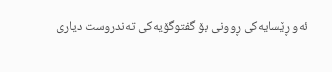ئەو ڕێسایەکی ڕوونی بۆ گفتوگۆیەکی تەندروست دیاری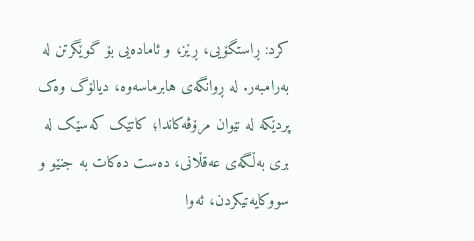کرد: ڕاستگۆیی، ڕێز، و ئامادەیی بۆ گوێگرتن لە بەرامبەر. لە ڕوانگەی هابرماسەوە، دیالۆگ وەک پردێکە لە نێوان مرۆڤەکاندا؛ کاتێک کەسێک لە بری بەڵگەی عەقڵانی، دەست دەکات بە جنێو و سووکایەتیکردن، ئەوا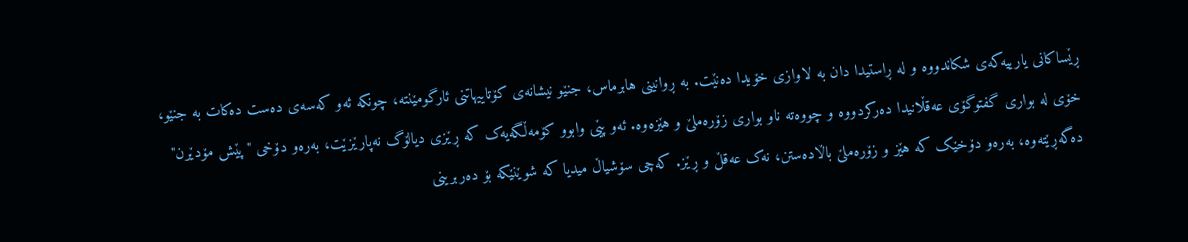ڕێساکانی یارییەکەی شکاندووە و لە ڕاستیدا دان بە لاوازی خۆیدا دەنێت. بە ڕوانینی هابرماس، جنێو نیشانەی کۆتاییهاتنی ئارگومێنتە، چونکە ئەو کەسەی دەست دەکات بە جنێو، خۆی لە بواری گفتوگۆی عەقڵانیدا دەرکردووە و چووەتە ناو بواری زۆرەملێ و هێزەوە. ئەو پێی وابوو کۆمەڵگەیەک کە ڕێزی دیالۆگ نەپارێزێت، بەرەو دۆخی "پێش مۆدێرن" دەگەڕێتەوە، بەرەو دۆخێک کە هێز و زۆرەملێ باڵادەستن، نەک عەقڵ و ڕێز. کەچی سۆشیاڵ میدیا کە شوێنێکە بۆ دەربرینی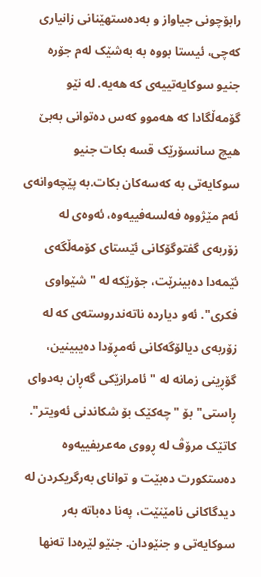رابۆچونی جیاواز و بەدەستهێنانی زانیاری کەچی، ئیستا بووە بە بەشێک لەم جۆرە جنیو سوکایەتییەی کە هەیە. لە نێو گۆمەڵگادا کە هەموو کەس دەتوانی بەبێ هیچ سانسۆرێک قسە بکات جنیو سوکایەتی بە کەسەکان بکات.بە پێچەوانەی ئەم مێژووە فەلسەفییەوە، ئەوەی لە زۆربەی گفتوگۆکانی ئێستای کۆمەڵگەی ئێمەدا دەبینرێت، جۆرێکە لە "شێواوی فکری". ئەو دیاردە ناتەندروستەی کە لە زۆربەی دیالۆگەکانی ئەمڕۆدا دەیبینین، گۆڕینی زمانە لە "ئامرازێکی گەڕان بەدوای ڕاستی" بۆ "چەکێک بۆ شکاندنی ئەویتر". کاتێک مرۆڤ لە ڕووی مەعریفییەوە دەستکورت دەبێت و توانای بەرگریکردن لە دیدگاکانی نامێنێت، پەنا دەباتە بەر سوکایەتی و جنێودان. جنێو لێرەدا تەنها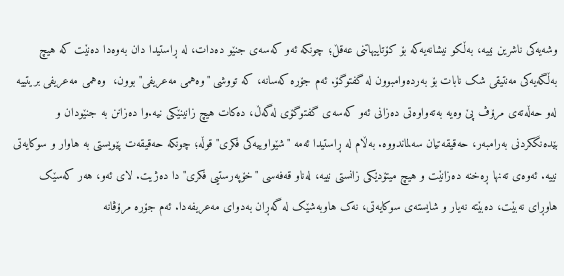وشەیەکی ناشرین نییە، بەڵکو نیشانەیەکە بۆ کۆتاییهاتنی عەقڵ؛ چونکە ئەو کەسەی جنێو دەدات، لە ڕاستیدا دان بەوەدا دەنێت کە هیچ بەڵگەیەکی مەنتیقی شک نابات بۆ بەردەوامبوون لە گفتوگۆ. ئەم جۆرە کەسانە، کە تووشی "وەهمی مەعریفی" بوون،  وەهمی مەعریفی بریتییە لەو حەڵەتەی مرۆڤ پێ وەیە بەتەواوەتی دەزانی ئەو کەسەی گفتوگۆی لەگەڵ، دەکات هیچ زانینێکی نیە.وا دەزانن بە جنێودان و بێدەنگکردنی بەرامبەر، حەقیقەتیان سەلماندووە. بەڵام لە ڕاستیدا ئەمە "شێواوییەکی فکری" قوڵە؛ چونکە حەقیقەت پێویستی بە هاوار و سوکایەتی نییە. ئەوەی تەنها ڕەخنە دەزانێت و هیچ میتۆدێکی زانستی نییە، لەناو قەفەسی "خۆپەرستیی فکری"دا دەژیت. لای ئەو، هەر کەسێک هاوڕای نەبێت، دەبێتە نەیار و شایستەی سوکایەتی، نەک هاوبەشێک لە گەڕان بەدوای مەعریفەدا. ئەم جۆرە مرۆڤانە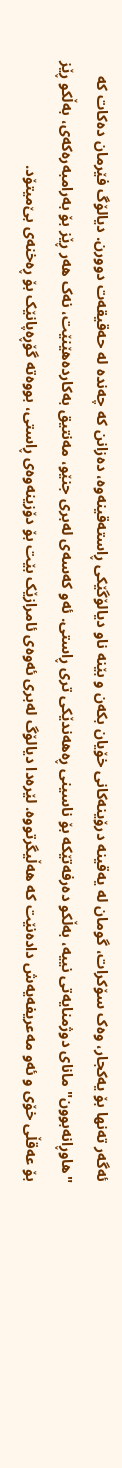ئەگەر تەنها بۆ یەکجار، وەک سۆکرات، گومان لە یەقینە درۆینەکانی خۆیان بکەن و بێنە ناو دیالۆگێکی ڕاستەقینەوە، دەزانن کە چەندە لە حەقیقەت دوورن. دیالۆگ فێرمان دەکات کە "هاوڕانەبوون" مانای دوژمنایەتی نییە، بەڵکو دەرفەتێکە بۆ ناسینی ڕەهەندێکی تری ڕاستی. ئەو کەسەی لەبری جنێو، مەنتیق بەکاردەهێنێت، نەک هەر ڕێز بۆ بەرامبەرەکەی، بەڵکو ڕێز بۆ عەقڵی خۆی و ئەو مەعریفەیەش دادەنێت کە هەڵیگرتووە. لێرەدا دیالۆگ لەبری ئەوەی ئامرازێک بێت بۆ دۆزینەوەی ڕاستی، بووەتە گۆڕەپانێک بۆ ڕەخنەی بێ‌میتۆد.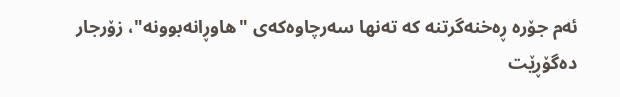ئەم جۆرە ڕەخنەگرتنە کە تەنها سەرچاوەکەی "هاوڕانەبوونە"، زۆرجار دەگۆڕێت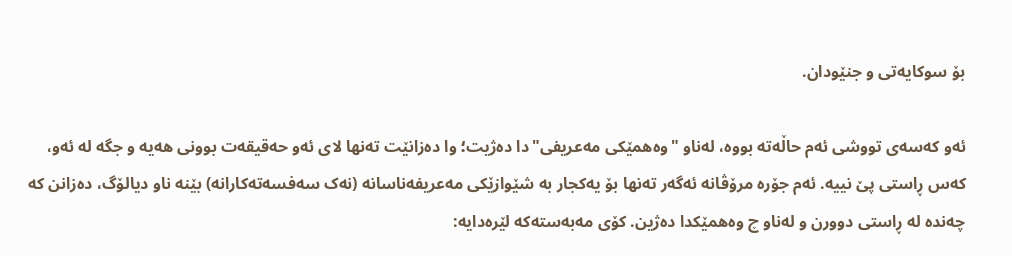بۆ سوکایەتی و جنێودان.

ئەو کەسەی تووشی ئەم حاڵەتە بووە، لەناو "وەهمێکی مەعریفی"دا دەژیت؛ وا دەزانێت تەنها لای ئەو حەقیقەت بوونی هەیە و جگە لە ئەو، کەس ڕاستی پێ نییە. ئەم جۆرە مرۆڤانە ئەگەر تەنها بۆ یەکجار بە شێوازێکی مەعریفەناسانە (نەک سەفسەتەکارانە) بێنە ناو دیالۆگ، دەزانن کە چەندە لە ڕاستی دوورن و لەناو چ وەهمێکدا دەژین. کۆی مەبەستەکە لێرەدایە: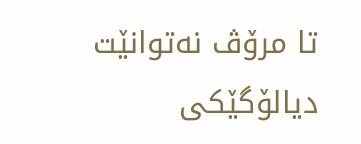تا مرۆڤ نەتوانێت دیالۆگێکی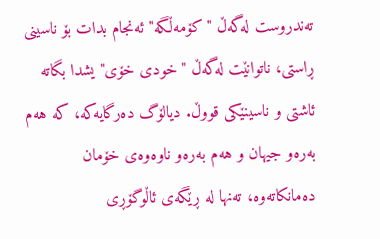تەندروست لەگەڵ "کۆمەڵگە" ئەنجام بدات بۆ ناسینی ڕاستی، ناتوانێت لەگەڵ "خودی خۆی"یشدا بگاتە ئاشتی و ناسینێکی قووڵ. دیالۆگ دەرگایەکە، کە هەم بەرەو جیهان و هەم بەرەو ناوەوەی خۆمان دەمانکاتەوە، تەنها لە ڕێگەی ئاڵوگۆڕی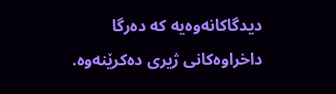دیدگاکانەوەیە کە دەرگا داخراوەکانی ژیری دەکرێنەوە.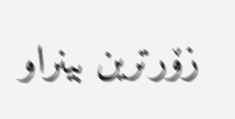زۆرترین بینراو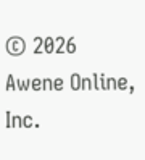© 2026 Awene Online, Inc.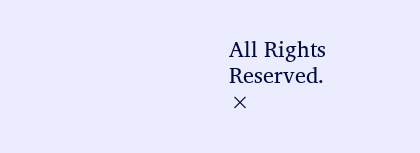All Rights Reserved.
×